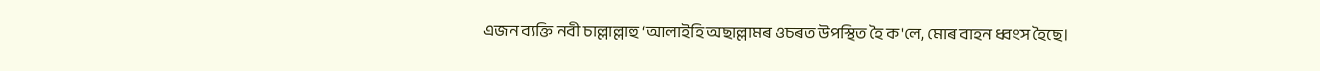এজন ব্যক্তি নবী চাল্লাল্লাহু ‘আলাইহি অছাল্লামৰ ওচৰত উপস্থিত হৈ ক'লে, মোৰ বাহন ধ্বংস হৈছে।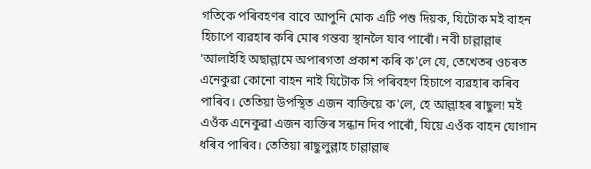গতিকে পৰিবহণৰ বাবে আপুনি মোক এটি পশু দিয়ক, যিটোক মই বাহন হিচাপে ব্যৱহাৰ কৰি মোৰ গন্তব্য স্থানলৈ যাব পাৰোঁ। নবী চাল্লাল্লাহু ‘আলাইহি অছাল্লামে অপাৰগতা প্রকাশ কৰি ক'লে যে, তেখেতৰ ওচৰত এনেকুৱা কোনো বাহন নাই যিটোক সি পৰিবহণ হিচাপে ব্যৱহাৰ কৰিব পাৰিব। তেতিয়া উপস্থিত এজন ব্যক্তিয়ে ক'লে, হে আল্লাহৰ ৰাছুল! মই এওঁক এনেকুৱা এজন ব্যক্তিৰ সন্ধান দিব পাৰোঁ, যিয়ে এওঁক বাহন যোগান ধৰিব পাৰিব। তেতিয়া ৰাছুলুল্লাহ চাল্লাল্লাহু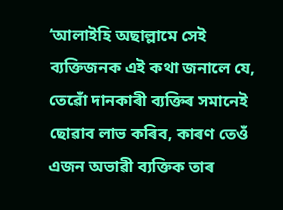‘আলাইহি অছাল্লামে সেই ব্যক্তিজনক এই কথা জনালে যে, তেৱোঁ দানকাৰী ব্যক্তিৰ সমানেই ছোৱাব লাভ কৰিব, কাৰণ তেওঁ এজন অভাৱী ব্যক্তিক তাৰ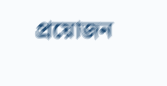প্রয়োজন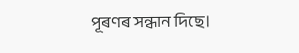পূৰণৰ সন্ধান দিছে।